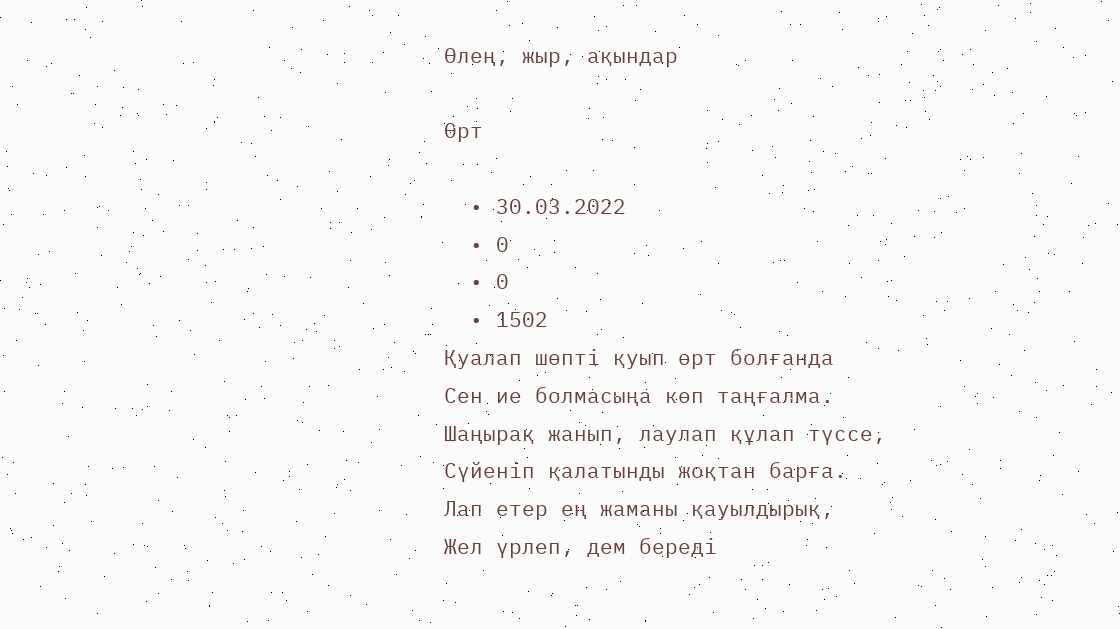Өлең, жыр, ақындар

Өрт

  • 30.03.2022
  • 0
  • 0
  • 1502
Қуалап шөпті қуып өрт болғанда
Сен ие болмасыңа көп таңғалма.
Шаңырақ жанып, лаулап құлап түссе,
Сүйеніп қалатынды жоқтан барға.
Лап етер ең жаманы қауылдырық,
Жел үрлеп, дем береді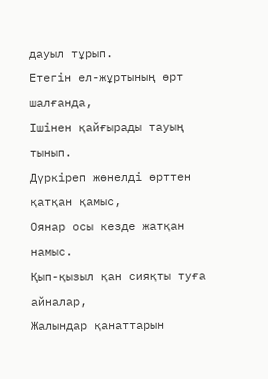дауыл тұрып.
Етегін ел-жұртының өрт шалғанда,
Ішінен қайғырады тауың тынып.
Дүркіреп жөнелді өрттен қатқан қамыс,
Оянар осы кезде жатқан намыс.
Қып-қызыл қан сияқты туға айналар,
Жалындар қанаттарын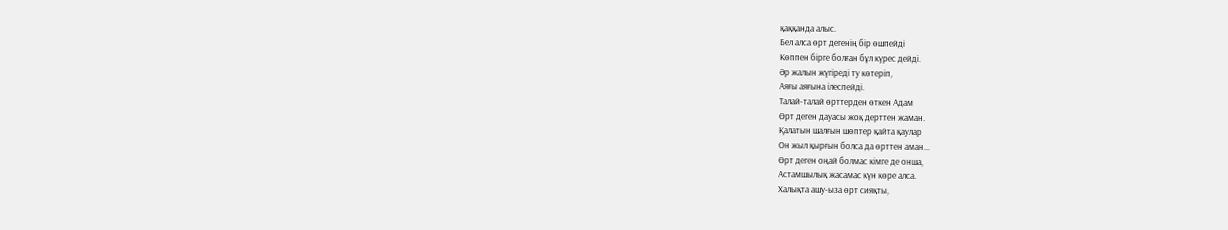қаққанда алыс.
Бел алса өрт дегенің бір өшпейді
Көппен бірге болған бұл күрес дейді.
Әр жалын жүгіреді ту көтеріп,
Аяғы аяғына ілеспейді.
Талай-талай өрттерден өткен Адам
Өрт деген дауасы жоқ дерттен жаман.
Қалатын шалғын шөптер қайта қаулар
Он жыл қырғын болса да өрттен аман...
Өрт деген оңай болмас кімге де онша,
Астамшылық жасамас күн көре алса.
Халықта ашу-ыза өрт сияқты,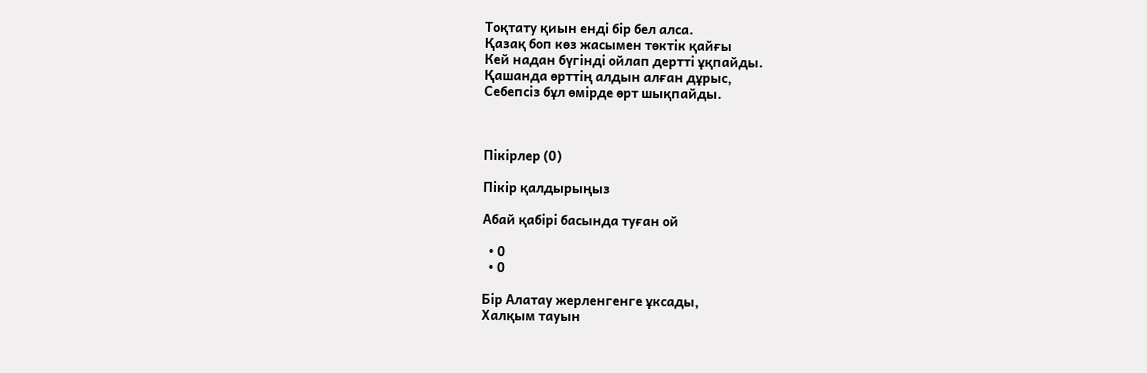Тоқтату қиын енді бір бел алса.
Қазақ боп көз жасымен төктік қайғы
Кей надан бүгінді ойлап дертті ұқпайды.
Қашанда өрттің алдын алған дұрыс,
Себепсіз бұл өмірде өрт шықпайды.



Пікірлер (0)

Пікір қалдырыңыз

Абай қабірі басында туған ой

  • 0
  • 0

Бір Алатау жерленгенге ұксады,
Халқым тауын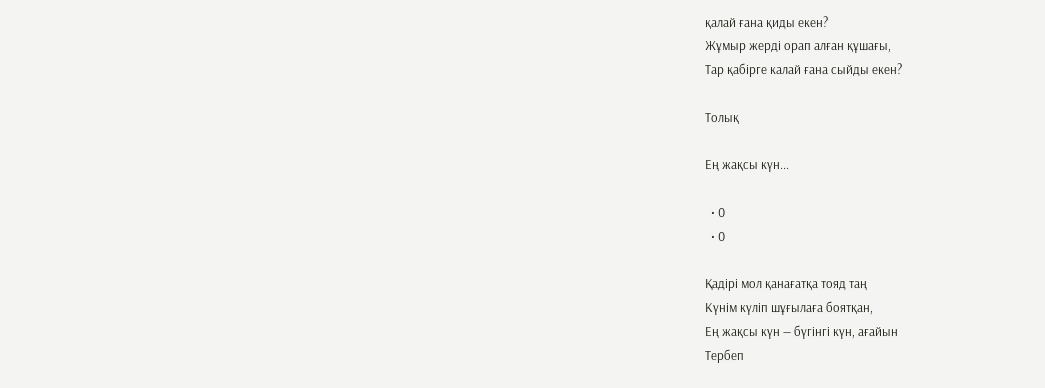қалай ғана қиды екен?
Жұмыр жерді орап алған құшағы,
Тар қабірге калай ғана сыйды екен?

Толық

Ең жақсы күн...

  • 0
  • 0

Қадірі мол қанағатқа тояд таң
Күнім күліп шұғылаға боятқан,
Ең жақсы күн — бүгінгі күн, ағайын
Тербеп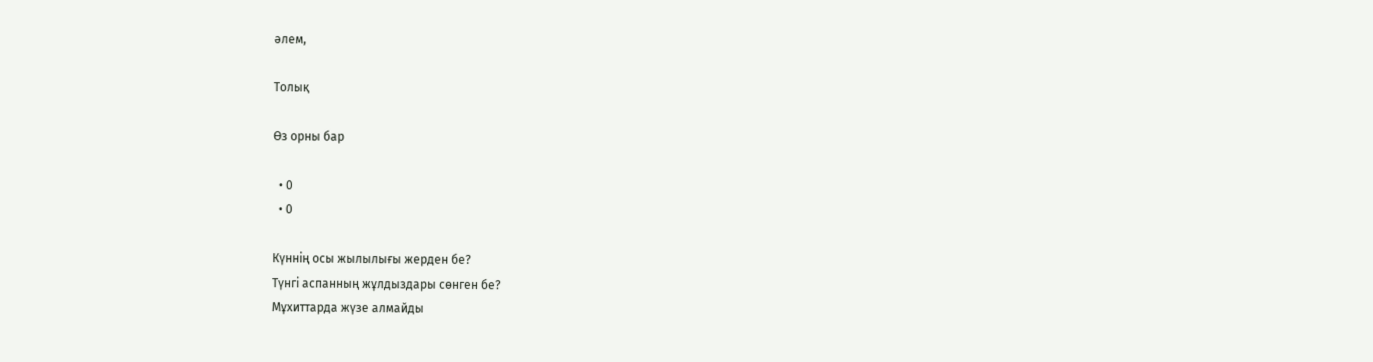әлем,

Толық

Өз орны бар

  • 0
  • 0

Күннің осы жылылығы жерден бе?
Түнгі аспанның жұлдыздары сөнген бе?
Мұхиттарда жүзе алмайды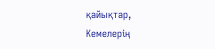қайықтар,
Кемелерің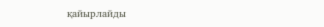қайырлайды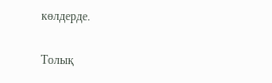көлдерде.

Толық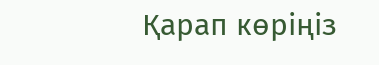Қарап көріңіз